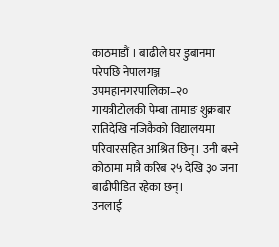काठमाडौं । बाढीले घर डुबानमा परेपछि नेपालगञ्ज उपमहानगरपालिका–२० गायत्रीटोलकी पेम्बा तामाङ शुक्रबार रातिदेखि नजिकैको विद्यालयमा परिवारसहित आश्रित छिन्। उनी बस्ने कोठामा मात्रै करिब २५ देखि ३० जना बाढीपीडित रहेका छन्।
उनलाई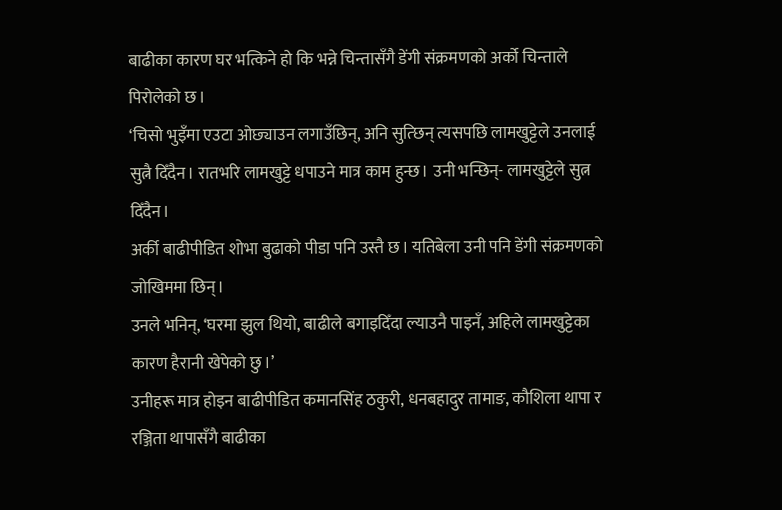बाढीका कारण घर भत्किने हो कि भन्ने चिन्तासँगै डेंगी संक्रमणको अर्को चिन्ताले पिरोलेको छ।
‘चिसो भुइँमा एउटा ओछ्याउन लगाउँछिन्, अनि सुत्छिन् त्यसपछि लामखुट्टेले उनलाई सुत्नै दिँदैन। रातभरि लामखुट्टे धपाउने मात्र काम हुन्छ। उनी भन्छिन्- लामखुट्टेले सुत्न दिँदैन।
अर्की बाढीपीडित शोभा बुढाको पीडा पनि उस्तै छ। यतिबेला उनी पनि डेंगी संक्रमणको जोखिममा छिन्।
उनले भनिन्, ‘घरमा झुल थियो, बाढीले बगाइदिँदा ल्याउनै पाइनँ, अहिले लामखुट्टेका कारण हैरानी खेपेको छु।’
उनीहरू मात्र होइन बाढीपीडित कमानसिंह ठकुरी, धनबहादुर तामाङ, कौशिला थापा र रञ्जिता थापासँगै बाढीका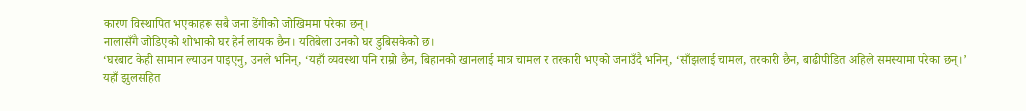कारण विस्थापित भएकाहरू सबै जना डेंगीको जोखिममा परेका छन्।
नालासँगै जोडिएको शोभाको घर हेर्न लायक छैन। यतिबेला उनको घर डुबिसकेको छ।
‘घरबाट केही सामान ल्याउन पाइएनु, उनले भनिन्, ‘यहाँ व्यवस्था पनि राम्रो छैन, बिहानको खानलाई मात्र चामल र तरकारी भएको जनाउँदै भनिन्, ‘साँझलाई चामल, तरकारी छैन, बाढीपीडित अहिले समस्यामा परेका छन्।’
यहाँ झुलसहित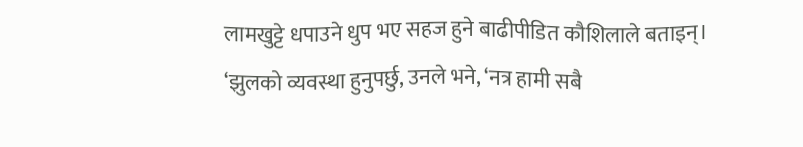लामखुट्टे धपाउने धुप भए सहज हुने बाढीपीडित कौशिलाले बताइन्।
‘झुलको व्यवस्था हुनुपर्छु, उनले भने, ‘नत्र हामी सबै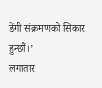डेंगी संक्रमणको सिकार हुन्छौं।’
लगातार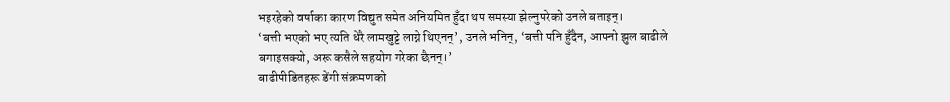भइरहेको वर्षाका कारण विद्युत समेत अनियमित हुँदा थप समस्या झेल्नुपरेको उनले बताइन्।
‘बत्ती भएको भए त्यति धेरै लामखुट्टे लाग्ने थिएनन्’, उनले भनिन्, ‘बत्ती पनि हुँदैन, आफ्नो झुल बाढीले बगाइसक्यो, अरू कसैले सहयोग गरेका छैनन्।’
बाढीपीडितहरू डेंगी संक्रमणको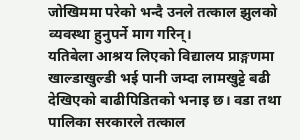जोखिममा परेको भन्दै उनले तत्काल झुलको व्यवस्था हुनुपर्ने माग गरिन्।
यतिबेला आश्रय लिएको विद्यालय प्राङ्गणमा खाल्डाखुल्डी भई पानी जम्दा लामखुट्टे बढी देखिएको बाढीपिडितको भनाइ छ। वडा तथा पालिका सरकारले तत्काल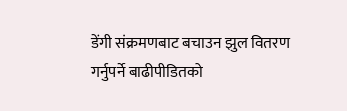डेंगी संक्रमणबाट बचाउन झुल वितरण गर्नुपर्ने बाढीपीडितको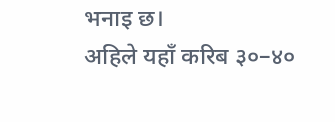भनाइ छ।
अहिले यहाँ करिब ३०–४०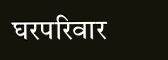घरपरिवार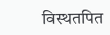विस्थतपित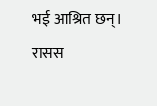भई आश्रित छन्। रासस